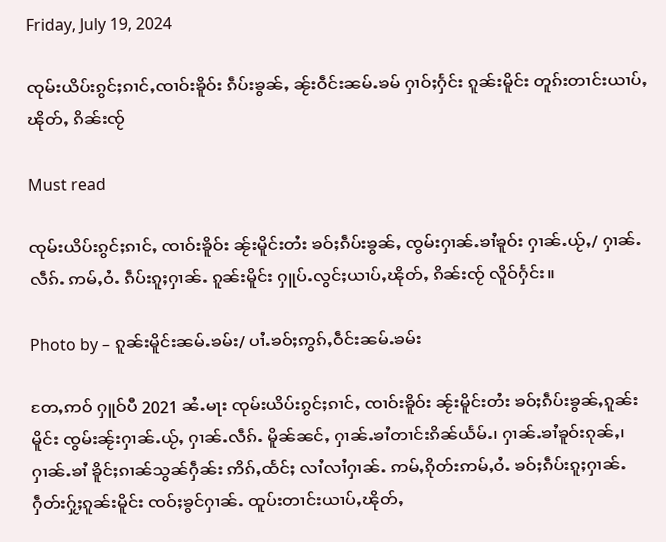Friday, July 19, 2024

ၸုမ်းယိပ်းၵွင်ႈၵၢင်ႇၸၢဝ်းၶိူဝ်း ၵဵပ်းၶွၼ်ႇ ၼႂ်းဝဵင်းၼမ်ႉၶမ် ႁၢဝ်ႈႁႅင်း ၵူၼ်းမိူင်း တူၵ်းတၢင်းယၢပ်ႇၽိုတ်ႇ ၵိၼ်းၸႂ်

Must read

ၸုမ်းယိပ်းၵွင်ႈၵၢင်ႇ ၸၢဝ်းၶိူဝ်း ၼႂ်းမိူင်းတႆး ၶဝ်ႈၵဵပ်းၶွၼ်ႇ ၸွမ်းႁၢၼ်ႉၶၢႆၶူဝ်း ႁၢၼ်ႉယႂ်ႇ/ ႁၢၼ်ႉလဵၵ်ႉ ဢမ်ႇဝႆႉ ၵဵပ်းၵူႈႁၢၼ်ႉ ၵူၼ်းမိူင်း ႁူပ်ႉလွင်ႈယၢပ်ႇၽိုတ်ႇ ၵိၼ်းၸႂ် လိူဝ်ႁႅင်း။

Photo by – ၵူၼ်းမိူင်းၼမ်ႉၶမ်း/ ပၢႆႉၶဝ်ႈဢွၵ်ႇဝဵင်းၼမ်ႉၶမ်း

တႄႇဢဝ် ႁူဝ်ပီ 2021 ၼႆႉမႃး ၸုမ်းယိပ်းၵွင်ႈၵၢင်ႇ ၸၢဝ်းၶိူဝ်း ၼႂ်းမိူင်းတႆး ၶဝ်ႈၵဵပ်းၶွၼ်ႇၵူၼ်းမိူင်း ၸွမ်းၼႂ်းႁၢၼ်ႉယႂ်ႇ ႁၢၼ်ႉလဵၵ်ႉ မိူၼ်ၼင်ႇ ႁၢၼ်ႉၶၢႆတၢင်းၵိၼ်ယႅမ်ႉ၊ ႁၢၼ်ႉၶၢႆၶူဝ်းၵုၼ်ႇ၊ ႁၢၼ်ႉၶၢႆ ၶိူင်ႈၵၢၼ်သွၼ်ႁဵၼ်း ဢိၵ်ႇထႅင်ႈ လၢႆလၢႆႁၢၼ်ႉ ဢမ်ႇၵိုတ်းဢမ်ႇဝႆႉ ၶဝ်ႈၵဵပ်းၵူႈႁၢၼ်ႉ ႁဵတ်းႁႂ်ႈၵူၼ်းမိူင်း ၸဝ်ႈၶွင်ႁၢၼ်ႉ ထူပ်းတၢင်းယၢပ်ႇၽိုတ်ႇ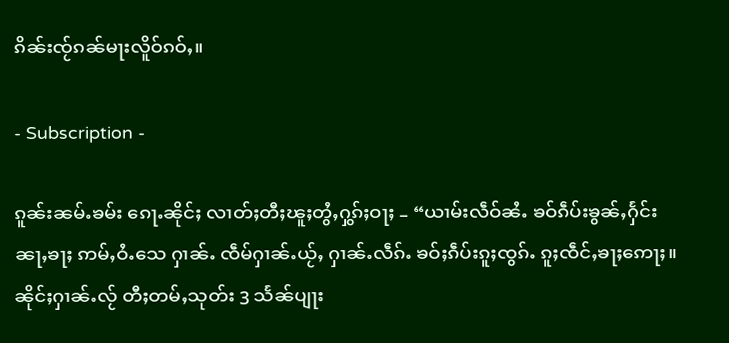ၵိၼ်းၸႂ်ၵၼ်မႃးလိူဝ်ၵဝ်ႇ။

- Subscription -

ၵူၼ်းၼမ်ႉၶမ်း ၵေႃႉၼိုင်ႈ လၢတ်ႈတီႈၽူႈတွႆႇႁွၵ်ႈဝႃႈ – “ယၢမ်းလဵဝ်ၼႆႉ ၶဝ်ၵဵပ်းၶွၼ်ႇႁႅင်းၼႃႇၶႃႈ ဢမ်ႇဝႆႉသေ ႁၢၼ်ႉ ၸဵမ်ႁၢၼ်ႉယႂ်ႇ ႁၢၼ်ႉလဵၵ်ႉ ၶဝ်ႈၵဵပ်းၵူႈၸွၵ်ႉ ၵူႈၸဵင်ႇၶႃႈဢေႃႈ။ ၼိုင်ႈႁၢၼ်ႉလႂ် တီႈတမ်ႇသုတ်း 3 သႅၼ်ပျႃး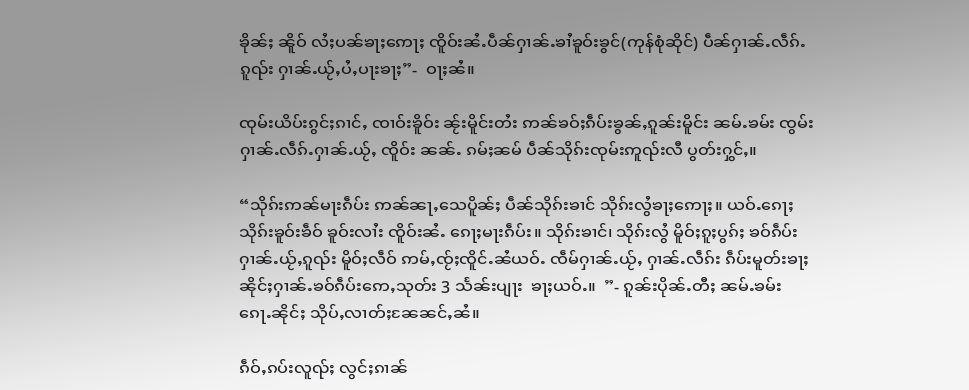ၶိုၼ်ႈ ၼိူဝ် လႆႈပၼ်ၶႃႈဢေႃႈ ၸိူဝ်းၼႆႉပဵၼ်ႁၢၼ်ႉၶၢႆၶူဝ်းၶွင်(ကုန်စုံဆိုင်) ပဵၼ်ႁၢၼ်ႉလဵၵ်ႉၵူၺ်း ႁၢၼ်ႉယႂ်ႇပႆႇပႃးၶႃႈ”-  ဝႃႈၼႆ။

ၸုမ်းယိပ်းၵွင်ႈၵၢင်ႇ ၸၢဝ်းၶိူဝ်း ၼႂ်းမိူင်းတႆး ဢၼ်ၶဝ်ႈၵဵပ်းၶွၼ်ႇၵူၼ်းမိူင်း ၼမ်ႉၶမ်း ၸွမ်းႁၢၼ်ႉလဵၵ်ႉႁၢၼ်ႉယႂ်ႇ ၸိူဝ်း ၼၼ်ႉ ၵမ်ႈၼမ် ပဵၼ်သိုၵ်းၸုမ်းဢူၺ်းလီ ပွတ်းႁွင်ႇ။

“သိုၵ်းဢၼ်မႃးၵဵပ်း ဢၼ်ၼႃႇသေပိူၼ်ႈ ပဵၼ်သိုၵ်းၶၢင် သိုၵ်းလွႆၶႃႈဢေႃႈ။ ယဝ်ႉၵေႃႈ သိုၵ်းၶူဝ်းၶဵဝ် ၶူဝ်းလၢႆး ၸိူဝ်းၼႆႉ ၵေႃႈမႃးၵဵပ်း။ သိုၵ်းၶၢင်၊ သိုၵ်းလွႆ မိူဝ်ႈၵူႈပွၵ်ႈ ၶဝ်ၵဵပ်းႁၢၼ်ႉယႂ်ႇၵူၺ်း မိူဝ်ႈလဵဝ် ဢမ်ႇၸႂ်ႈၸိူင်ႉၼႆယဝ်ႉ ၸဵမ်ႁၢၼ်ႉယႂ်ႇ ႁၢၼ်ႉလဵၵ်း ၵဵပ်းမူတ်းၶႃႈ ၼိုင်ႈႁၢၼ်ႉၶဝ်ၵဵပ်းဢေႇသုတ်း 3 သႅၼ်းပျႃး  ၶႃႈယဝ်ႉ။  ”- ၵူၼ်းပိုၼ်ႉတီႈ ၼမ်ႉၶမ်း ၵေႃႉၼိုင်ႈ သိုပ်ႇလၢတ်ႈၼႄၼင်ႇၼႆ။

ၵဵဝ်ႇၵပ်းလူၺ်ႈ လွင်ႈၵၢၼ်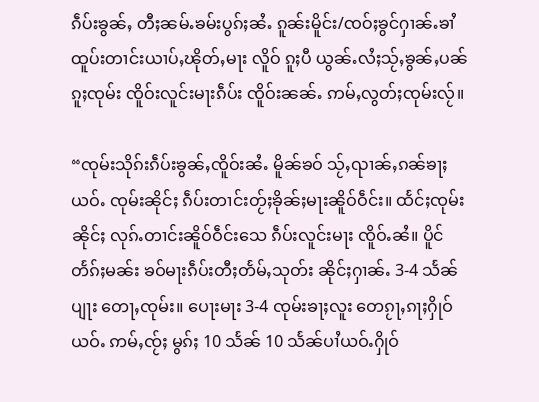ၵဵပ်းၶွၼ်ႇ တီႈၼမ်ႉၶမ်းပွၵ်ႈၼႆႉ ၵူၼ်းမိူင်း/ၸဝ်ႈၶွင်ႁၢၼ်ႉၶၢႆ ထူပ်းတၢင်းယၢပ်ႇၽိုတ်ႇမႃး လိူဝ် ၵူႈပီ ယွၼ်ႉလႆႈသႂ်ႇၶွၼ်ႇပၼ်ၵူႈၸုမ်း ၸိူဝ်းလူင်းမႃးၵဵပ်း ၸိူဝ်းၼၼ်ႉ ဢမ်ႇလွတ်ႈၸုမ်းလႂ်။

“ၸုမ်းသိုၵ်းၵဵပ်းၶွၼ်ႇၸိူဝ်းၼႆႉ မိူၼ်ၶဝ် သႂ်ႇၺၢၼ်ႇၵၼ်ၶႃႈယဝ်ႉ ၸုမ်းၼိုင်ႈ ၵဵပ်းတၢင်းတႂ်ႈၶိုၼ်ႈမႃးၼိူဝ်ဝဵင်း။ ထႅင်ႈၸုမ်း ၼိုင်ႈ လုၵ်ႉတၢင်းၼိူဝ်ဝဵင်းသေ ၵဵပ်းလူင်းမႃး ၸိူဝ်ႉၼႆ။ ပိူင်တႅၵ်ႈမၼ်း ၶဝ်မႃးၵဵပ်းတီႈတႅမ်ႇသုတ်း ၼိုင်ႈႁၢၼ်ႉ 3-4 သႅၼ် ပျႃး တေႃႇၸုမ်း။ ပေႃးမႃး 3-4 ၸုမ်းၶႃႈလူး တေၵႂႃႇၵႃႈႁိုဝ်ယဝ်ႉ ဢမ်ႇၸႂ်ႈ မွၵ်ႈ 10 သႅၼ် 10 သႅၼ်ပၢႆယဝ်ႉႁိုဝ်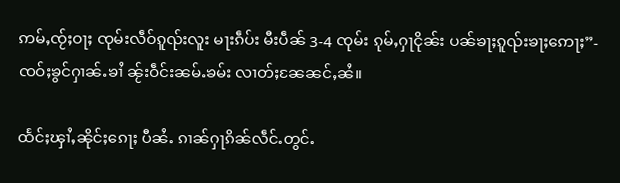ဢမ်ႇၸႂ်ႈဝႃႈ ၸုမ်းလဵဝ်ၵူၺ်းလူး မႃးၵဵပ်း မီးပဵၼ် 3-4 ၸုမ်း ၵုမ်ႇႁႃငိုၼ်း ပၼ်ၶႃႈၵူၺ်းၶႃႈဢေႃႈ”- ၸဝ်ႈၶွင်ႁၢၼ်ႉၶၢႆ ၼႂ်းဝဵင်းၼမ်ႉၶမ်း လၢတ်ႈၼႄၼင်ႇၼႆ။

ထႅင်ႈၾၢႆႇၼိုင်ႈၵေႃႈ ပီၼႆႉ ၵၢၼ်ႁႃၵိၼ်လဵင်ႉတွင်ႉ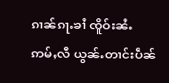ၵၢၼ်ၵႃႉၶၢႆ ၸိူဝ်းၼႆႉ ဢမ်ႇလီ ယွၼ်ႉတၢင်းပဵၼ်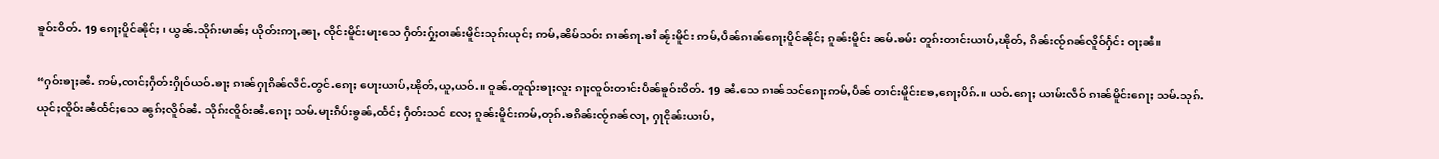ၶူဝ်ႊဝိတ်ႉ 19 ၵေႃႈပိူင်ၼိုင်ႈ ၊ ယွၼ်ႉသိုၵ်းမၢၼ်ႈ ယိုတ်းဢႃႇၼႃႇ ၸိုင်းမိူင်းမႃးသေ ႁဵတ်းႁႂ်ႈဝၢၼ်းမိူင်းသုၵ်းယုင်ႈ ဢမ်ႇၼိမ်သဝ်း ၵၢၼ်ၵႃႉၶၢႆ ၼႂ်းမိူင်း ဢမ်ႇပဵၼ်ၵၢၼ်ၵေႃႈပိူင်ၼိုင်ႈ ၵူၼ်းမိူင်း ၼမ်ႉၶမ်း တူၵ်းတၢင်းယၢပ်ႇၽိုတ်ႇ ၵိၼ်းၸႂ်ၵၼ်လိူဝ်ႁႅင်း ဝႃႈၼႆ။

“ႁဝ်းၶႃႈၼႆႉ ဢမ်ႇၸၢင်ႈႁဵတ်းႁိုဝ်ယဝ်ႉၶႃႈ ၵၢၼ်ႁႃၵိၼ်လဵင်ႉတွင်ႉၵေႃႈ ပေႃးယၢပ်ႇၽိုတ်ႇယူႇယဝ်ႉ။ ဝူၼ်ႉတူၺ်းၶႃႈလူး ၵႃႈၸူဝ်းတၢင်းပဵၼ်ၶူဝ်ႊဝိတ်ႉ 19 ၼႆႉသေ ၵၢၼ်သင်ၵေႃႈဢမ်ႇပဵၼ် တၢင်းမိူင်းၶႄႇၵေႃႈပိၵ်ႉ။ ယဝ်ႉၵေႃႈ ယၢမ်းလဵဝ် ၵၢၼ်မိူင်းၵေႃႈ သမ်ႉသုၵ်ႉယုင်ႈၸိူဝ်းၼႆထႅင်ႈသေ ၼွၵ်ႈလိူဝ်ၼႆႉ သိုၵ်းၸိူဝ်းၼႆႉၵေႃႈ သမ်ႉမႃးၵဵပ်းၶွၼ်ႇထႅင်ႈ ႁဵတ်းသင် လႄႈ ၵူၼ်းမိူင်းဢမ်ႇတုၵ်ႉၶၵိၼ်းၸႂ်ၵၼ်လႃႇ ႁႃငိုၼ်းယၢပ်ႇ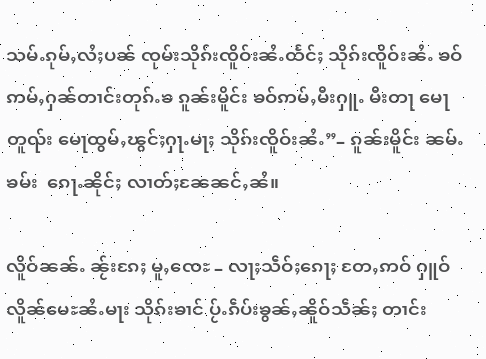သမ်ႉၵုမ်ႇလႆႈပၼ် ၸုမ်းသိုၵ်းၸိူဝ်းၼႆႉထႅင်ႈ သိုၵ်းၸိူဝ်းၼႆႉ ၶဝ်ဢမ်ႇႁၼ်တၢင်းတုၵ်ႉၶ ၵူၼ်းမိူင်း ၶဝ်ဢမ်ႇမီးႁူႉ မီးတႃ မေႃတူၺ်း မေႃထွမ်ႇၽွင်ႈႁႃႉမႃႈ သိုၵ်းၸိူဝ်းၼႆႉ”– ၵူၼ်းမိူင်း ၼမ်ႉၶမ်း  ၵေႃႉၼိုင်ႈ လၢတ်ႈၼႄၼင်ႇၼႆ။

လိူဝ်ၼၼ်ႉ ၼႂ်းၵႄႈ မူႇၸေႊ – လႃႈသဵဝ်ႈၵေႃႈ တႄႇဢဝ် ႁူဝ်လိူၼ်မေႊၼႆႉမႃး သိုၵ်းၶၢင် ပႂ်ႉၵဵပ်းၶွၼ်ႇၼိူဝ်သဵၼ်ႈ တၢင်း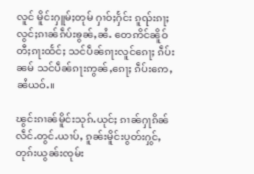လူင် မိူင်းႁူမ်ႈတုမ် ႁၢဝ်ႈႁႅင်း ၵူၺ်းၵႃႈ လွင်ႈၵၢၼ်ၵဵပ်းၶွၼ်ႇၼႆႉ တေဢိင်ၼိူဝ်တီႈၵႃးထႅင်ႈ သင်ပဵၼ်ၵႃးလူင်ၵေႃႈ ၵဵပ်းၼမ် သင်ပဵၼ်ၵႃးဢွၼ်ႇၵေႃႈ ၵဵပ်းဢေႇ ၼႆယဝ်ႉ။

ၽွင်းၵၢၼ်မိူင်းသုၵ်ႉယုင်ႈ ၵၢၼ်ႁႃၵိၼ်လဵင်ႉတွင်ႉယၢပ်ႇ ၵူၼ်းမိူင်းပွတ်းႁွင်ႇတုၵ်းယွၼ်းၸုမ်း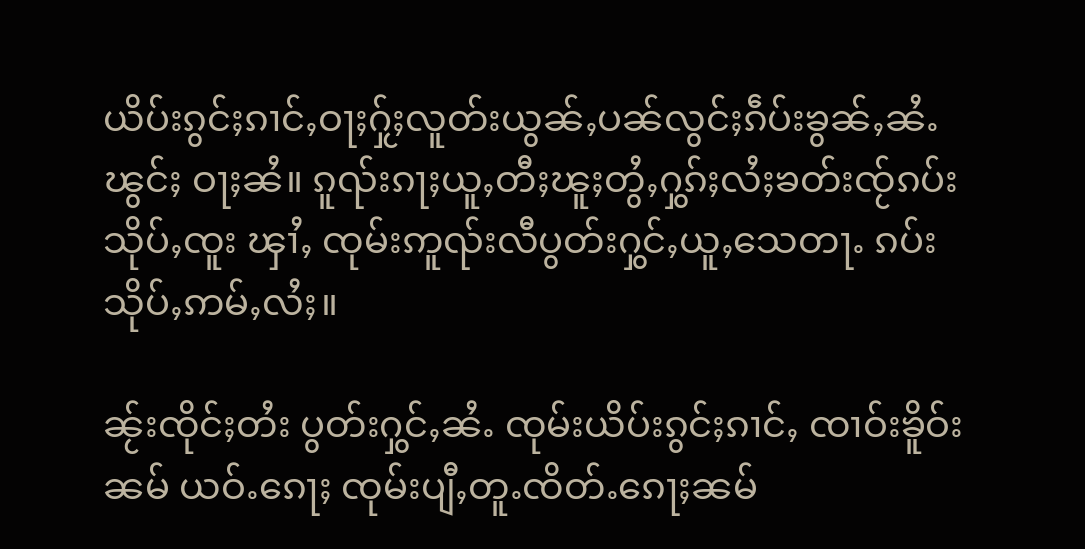ယိပ်းၵွင်ႈၵၢင်ႇဝႃႈႁႂ်ႈလူတ်းယွၼ်ႇပၼ်လွင်ႈၵဵပ်းၶွၼ်ႇၼႆႉၽွင်ႈ ဝႃႈၼႆ။ ၵူၺ်းၵႃႈယူႇတီႈၽူႈတွႆႇႁွၵ်ႈလႆႈၶတ်းၸႂ်ၵပ်းသိုပ်ႇၸူး ၾၢႆႇ ၸုမ်းဢူၺ်းလီပွတ်းႁွင်ႇယူႇသေတႃႉ ၵပ်းသိုပ်ႇဢမ်ႇလႆႈ။

ၼႂ်းၸိုင်ႈတႆး ပွတ်းႁွင်ႇၼႆႉ ၸုမ်းယိပ်းၵွင်ႈၵၢင်ႇ ၸၢဝ်းၶိူဝ်းၼမ် ယဝ်ႉၵေႃႈ ၸုမ်းပျီႇတူႉၸိတ်ႉၵေႃႈၼမ်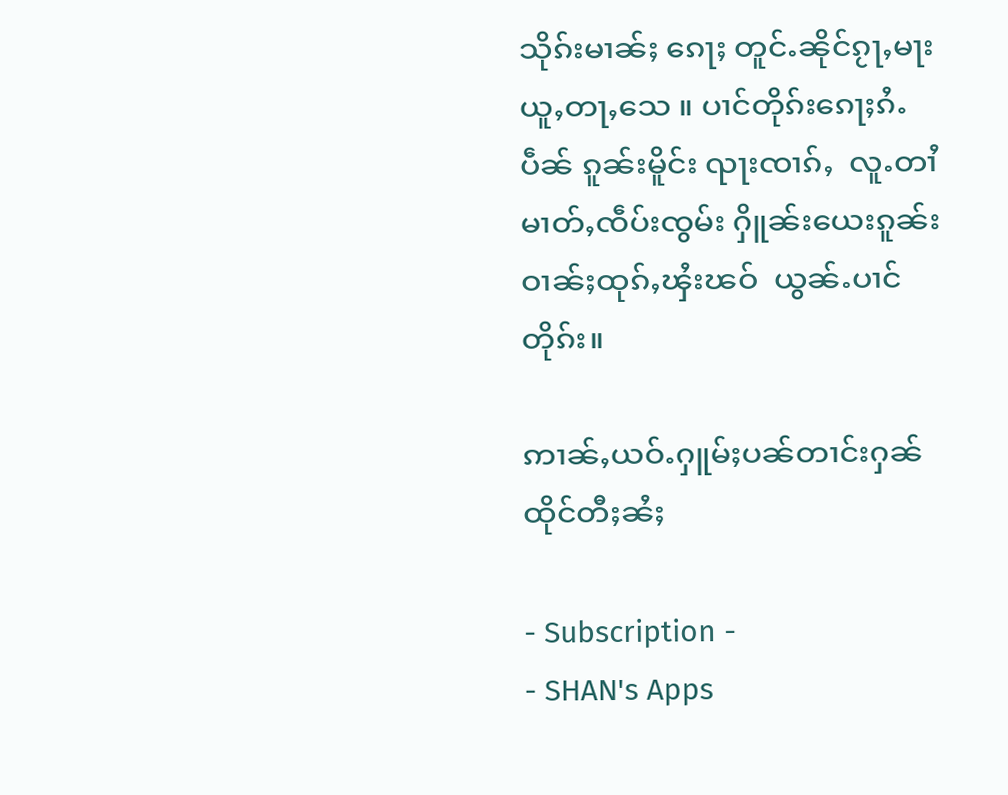သိုၵ်းမၢၼ်ႈ ၵေႃႈ တူင်ႉၼိုင်ၵႂႃႇမႃးယူႇတႃႇသေ ။ ပၢင်တိုၵ်းၵေႃႈၵႆႉပဵၼ် ၵူၼ်းမိူင်း ၺႃးၸၢၵ်ႇ  လူႉတၢႆ မၢတ်ႇၸဵပ်းၸွမ်း ႁိူၼ်းယေးၵူၼ်းဝၢၼ်ႈထုၵ်ႇၾႆးၽဝ်  ယွၼ်ႉပၢင်တိုၵ်း။

ဢၢၼ်ႇယဝ်ႉႁူမ်ႈပၼ်တၢင်းႁၼ်ထိုင်တီႈၼႆႈ

- Subscription -
- SHAN's Apps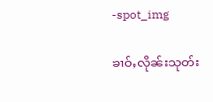-spot_img

ၶၢဝ်ႇလိုၼ်းသုတ်း